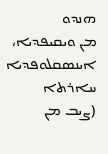ܗܢܕܘ
ܡܢ ܘܝܩܝܦܕܝܐ، ܐܝܢܣܩܠܘܦܕܝܐ ܚܐܪܬܐ
(ܨܝܒ ܡܢ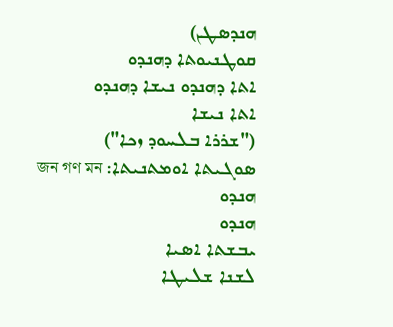ܗܢܕܣܛܢ)
ܩܘܛܢܝܘܬܐ ܕܗܢܕܘ
ܐܬܐ ܕܗܢܕܘ ܢܝܫܐ ܕܗܢܕܘ
ܐܬܐ ܢܝܫܐ
("ܫܪܪܐ ܒܠܚܘܕ ܙܟܐ")
ܣܘܓܝܬܐ ܐܘܡܬܢܝܬܐ: জন গণ মন
ܗܢܕܘ
ܗܢܕܘ
ܝܒܫܬܐ ܐܣܝܐ
ܠܫܢܐ ܫܠܝܛܐ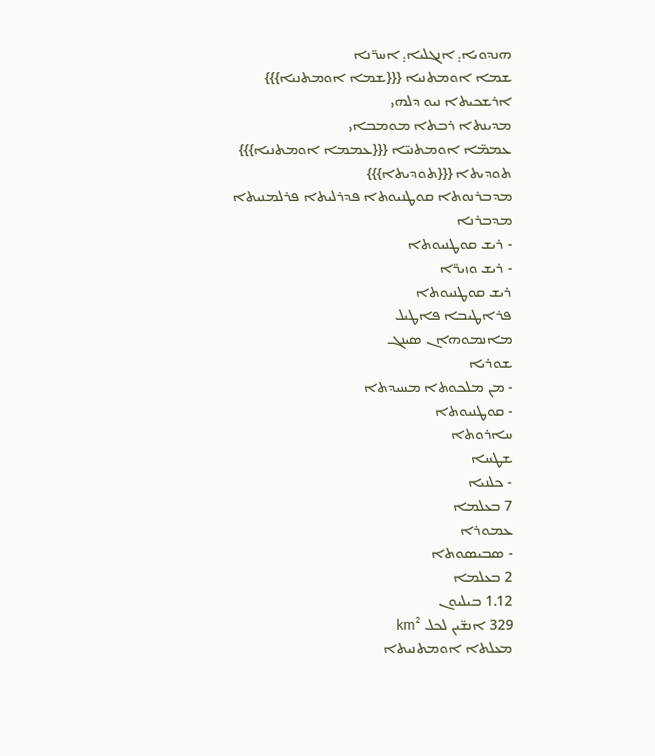ܗܢܕܘܝܐ܄ ܐܢܓܠܝܐ܄ ܐܚܪ̈ܢܐ
ܫܡܐ ܐܘܡܬܢܝܐ {{{ܫܡܐ ܐܘܡܬܢܝܐ}}}
ܐܪܫܟܝܬܐ ܢܝܘ ܕܠܗܝ
ܡܕܝܢܬܐ ܪܒܬܐ ܡܘܡܒܐܝ
ܥܡܡ̈ܐ ܐܘܡܬܢܝ̈ܐ {{{ܥܡܡܐ ܐܘܡܬܢܝܐ}}}
ܬܘܕܝܬܐ {{{ܬܘܕܝܬܐ}}}
ܡܕܒܪܢܘܬܐ ܩܘܛܢܝܘܬܐ ܦܕܪܠܝܬܐ ܦܪܠܡܢܝܬܐ
ܡܕܒܪܢܐ
- ܪܝܫ ܩܘܛܢܝܘܬܐ
- ܪܝܫ ܘܙܝܪ̈ܐ
ܪܝܫ ܩܘܛܢܝܘܬܐ
ܦܪܐܛܝܒܐ ܦܐܛܝܠ
ܡܐܢܡܘܗܐܢ ܣܝܢܓ
ܫܘܪܝܐ
- ܡܢ ܡܠܟܘܬܐ ܡܚܝܕܬܐ
- ܩܘܛܢܝܘܬܐ
ܚܐܪܘܬܐ
ܫܛܚܐ
- ܟܠܢܝܐ
7 ܒܥܠܡܐ
ܥܡܘܪܐ
- ܣܒܝܣܘܬܐ
2 ܒܥܠܡܐ
1.12 ܒܝܠܝܘܢ
329 ܐܢܫ̈ܝܢ ܠܟܠ km²
ܡܥܠܬܐ ܐܘܡܬܢܝܬܐ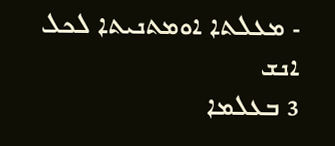- ܡܥܠܬܐ ܐܘܡܬܢܝܬܐ ܠܟܠ ܐܢܫ
3 ܒܥܠܡܐ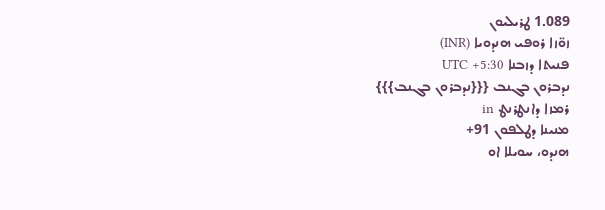1.089 ܛܪܝܠܝܘܢ
ܙܘ̈ܙܐ ܪܘܦܝ ܗܢܕܘܝܐ (INR)
ܦܢܝܬܐ ܕܙܒܢܐ UTC +5:30
ܢܕܒܪܘܢ ܒܓܢܒ {{{ܢܕܒܪܘܢ ܒܓܢܒ}}}
ܪܡܙܐ ܕܐܢܛܪܢܛ in
ܡܢܝܢܐ ܕܛܠܦܘܢ 91+
ܗܢܕܘ، ܚܘܝܠܐ ܐܘ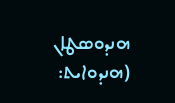ܗܢܕܘܣܛܐܢ (ܗܢܕܘܐܝܬ: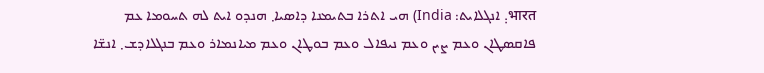भारत܄ ܐܢܓܠܐܝܬ: India) ܗܝ ܐܬܪܐ ܒܬܝܡܢܐ ܕܐܣܝܐ܂ ܗܢܕܘ ܐܝܬ ܠܗ ܬܚܘܡܐ ܥܡ ܦܐܩܣܛܐܢ ܘܥܡ ܨܝܢ ܘܥܡ ܢܝܦܐܠ ܘܥܡ ܒܘܛܐܢ ܘܥܡ ܡܝܐܢܡܐܪ ܘܥܡ ܒܢܓܠܐܕܫ܂ ܐܢܫ̈ܐ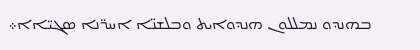ܒܗܢܕܘ ܢܡܠܠܘܢ ܗܢܕܘܐܝܬ ܘܒܠܫܢ̈ܐ ܐܚܪ̈ܢܐ ܣܓܝ̈ܐܐ܀